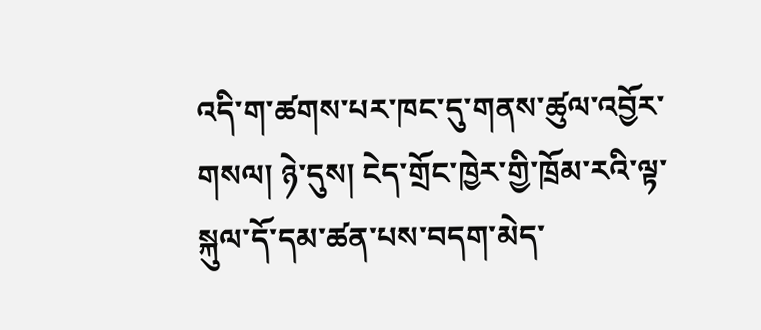འདི་ག་ཚགས་པར་ཁང་དུ་གནས་ཚུལ་འབྱོར་གསལ། ཉེ་དུས། ངེད་གྲོང་ཁྱེར་གྱི་ཁྲོམ་རའི་ལྟ་སྐུལ་དོ་དམ་ཚན་པས་བདག་མེད་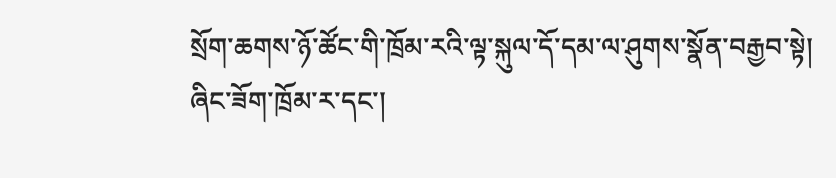སྲོག་ཆགས་ཉོ་ཚོང་གི་ཁྲོམ་རའི་ལྟ་སྐུལ་དོ་དམ་ལ་ཤུགས་སྣོན་བརྒྱབ་སྟེ། ཞིང་ཟོག་ཁྲོམ་ར་དང་།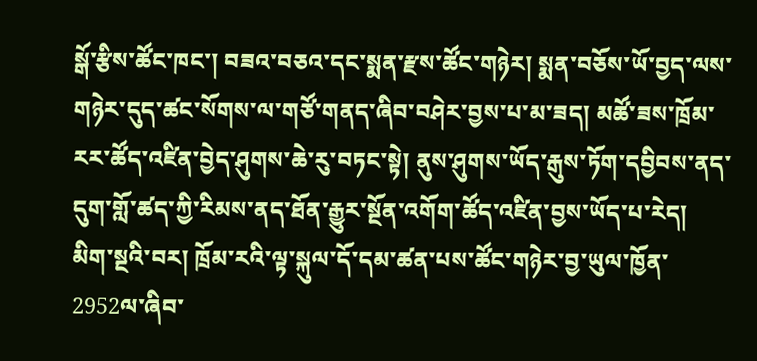སྒོ་རྩིས་ཚོང་ཁང་། བཟའ་བཅའ་དང་སྨན་རྫས་ཚོང་གཉེར། སྨན་བཅོས་ཡོ་བྱད་ལས་གཉེར་དུད་ཚང་སོགས་ལ་གཙོ་གནད་ཞིབ་བཤེར་བྱས་པ་མ་ཟད། མཚོ་ཟས་ཁྲོམ་རར་ཚོད་འཛིན་བྱེད་ཤུགས་ཆེ་རུ་བཏང་སྟེ། ནུས་ཤུགས་ཡོད་རྒུས་ཏོག་དབྱིབས་ནད་དུག་གློ་ཚད་ཀྱི་རིམས་ནད་ཐོན་རྒྱུར་སྔོན་འགོག་ཚོད་འཛིན་བྱས་ཡོད་པ་རེད།
མིག་སྔའི་བར། ཁྲོམ་རའི་ལྟ་སྐུལ་དོ་དམ་ཚན་པས་ཚོང་གཉེར་བྱ་ཡུལ་ཁྱོན་2952ལ་ཞིབ་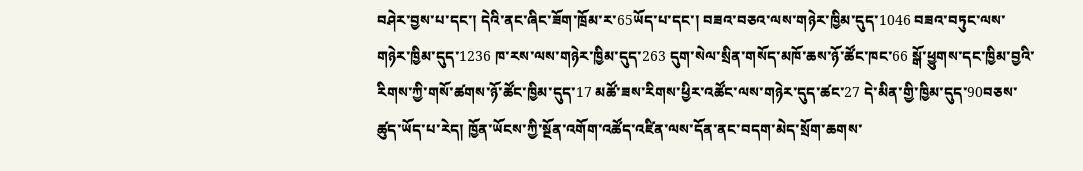བཤེར་བྱས་པ་དང་། དེའི་ནང་ཞིང་ཟོག་ཁྲོམ་ར་65ཡོད་པ་དང་། བཟའ་བཅའ་ལས་གཉེར་ཁྱིམ་དུད་1046 བཟའ་བཏུང་ལས་གཉེར་ཁྱིམ་དུད་1236 ཁ་རས་ལས་གཉེར་ཁྱིམ་དུད་263 དུག་སེལ་སྲིན་གསོད་མཁོ་ཆས་ཉོ་ཚོང་ཁང་66 སྒོ་ཕྱུགས་དང་ཁྱིམ་བྱའི་རིགས་ཀྱི་གསོ་ཚགས་ཉོ་ཚོང་ཁྱིམ་དུད་17 མཚོ་ཟས་རིགས་ཕྱིར་འཚོང་ལས་གཉེར་དུད་ཚང་27 དེ་མིན་གྱི་ཁྱིམ་དུད་90བཅས་ཚུད་ཡོད་པ་རེད། ཁྱོན་ཡོངས་ཀྱི་སྔོན་འགོག་འཚོད་འཛིན་ལས་དོན་ནང་བདག་མེད་སྲོག་ཆགས་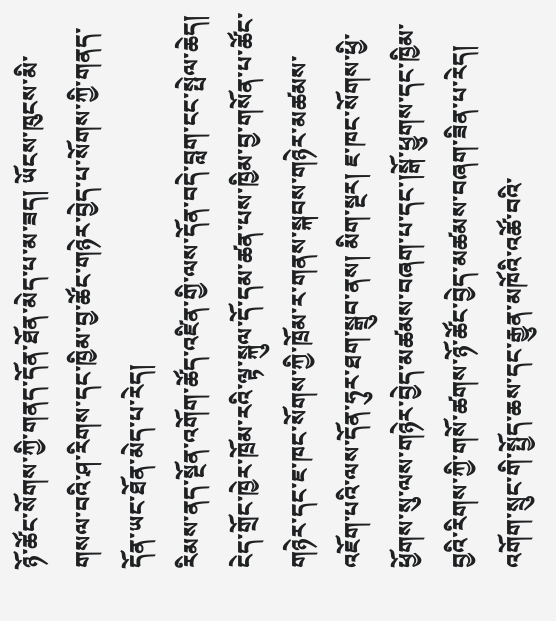ཉོ་ཚོང་སོགས་ཀྱི་གནད་དོན་ཐོན་མེད་པ་མ་ཟད། ཡོངས་ཁུངས་མི་གསལ་བའི་ཤ་རིགས་དང་ཁྱིམ་བྱ་ཚོང་གཉེར་བྱེད་པ་སོགས་ཀྱི་གནད་དོན་ཡང་ཐོན་མེད་པ་རེད།
རིམས་ནད་སྔོན་འགོག་ཚོད་འཛིན་གྱི་ལས་དོན་བདེ་བླག་ངང་སྤེལ་ཆེད། ངེད་གྲོང་ཁྱེར་ཁྲོམ་རའི་ལྟ་སྐུལ་དོ་དམ་ཚན་པས་ཁྱིམ་བྱ་གསོན་པ་ཚོང་གཉེར་དང་ཇ་ཁང་སོགས་ཀྱི་ཁྲོམ་ར་གནས་སྐབས་གཉེར་མཚམས་འཇོག་པའི་ལས་དོན་ཧུར་ཐག་སྒྲུབ་ནས། མིག་སྔར། ཇ་ཁང་སོགས་ཕྱི་ཕྱོགས་སུ་ལས་གཉེར་བྱེད་མཚམས་བཞག་པ་དང་།སྒོ་ཕྱུགས་དང་ཁྱིམ་བྱའི་རིགས་ཀྱི་གསོ་ཚགས་ཉོ་ཚོང་བྱེད་མཚམས་བཞག་ཟིན་པ་རེད།
འགོག་སྲུང་གི་སྤྱོད་ཆས་དང་རྒྱུན་མཁོའི་འཚོ་བའི་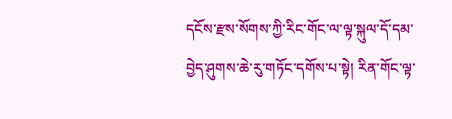དངོས་རྫས་སོགས་ཀྱི་རིང་གོང་ལ་ལྟ་སྐུལ་དོ་དམ་བྱེད་ཤུགས་ཆེ་རུ་གཏོང་དགོས་པ་སྟེ། རིན་གོང་ལྟ་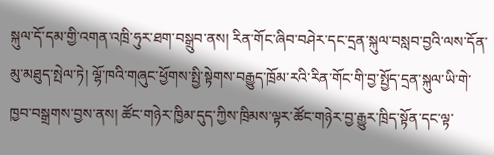སྐུལ་དོ་དམ་གྱི་འགན་འཁྲི་ཧུར་ཐག་བསྒྲུབ་ནས། རིན་གོང་ཞིབ་བཤེར་དང་དྲན་སྐུལ་བསླབ་བྱའི་ལས་དོན་མུ་མཐུད་སྤེལ་ཏེ། ལྷོ་ཁའི་གཞུང་ཕྱོགས་སྤྱི་སྟེགས་བརྒྱུད་ཁྲོམ་རའི་རིན་གོང་གི་བྱ་སྤྱོད་དྲན་སྐུལ་ཡི་གེ་ཁྱབ་བསྒྲགས་བྱས་ནས། ཚོང་གཉེར་ཁྱིམ་དུད་ཀྱིས་ཁྲིམས་ལྟར་ཚོང་གཉེར་བྱ་རྒྱུར་ཁྲིད་སྟོན་དང་ལྟ་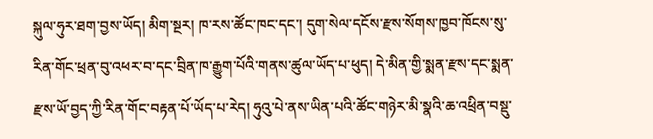སྐུལ་ཧུར་ཐག་བྱས་ཡོད། མིག་སྔར། ཁ་རས་ཚོང་ཁང་དང་། དུག་སེལ་དངོས་རྫས་སོགས་ཁྱབ་ཁོངས་སུ་རིན་གོང་ཕྲན་བུ་འཕར་བ་དང་བྲིན་ཁ་རྒྱུག་པོའི་གནས་ཚུལ་ཡོད་པ་ཕུད། དེ་མིན་གྱི་སྨན་རྫས་དང་སྨན་རྫས་ཡོ་བྱད་ཀྱི་རིན་གོང་བརྟན་པོ་ཡོད་པ་རེད། ཧུའུ་པེ་ནས་ཡིན་པའི་ཚོང་གཉེར་མི་སྣའི་ཆ་འཕྲིན་བསྡུ་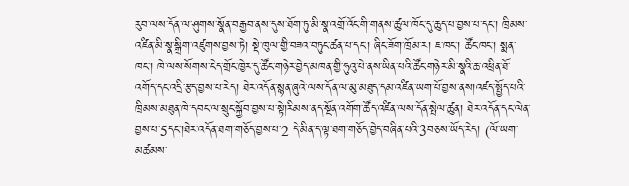རུབ་ལས་དོན་ལ་ཤུགས་སྣོན་བརྒྱབ་ནས་དུས་ཐོག་ཏུ་མི་སྣ་འགྲོ་འོང་གི་གནས་ཚུལ་ཁོང་དུ་ཆུད་པ་བྱས་པ་དང་། ཁྲིམས་འཛིན་མི་སྣ་སྒྲིག་འཛུགས་བྱས་ཏེ། སྡེ་ཁུལ་གྱི་བཟའ་བཏུང་ཚན་པ་དང་། ཞིང་ཟོག་ཁྲོམ་ར། ཇ་ཁང་། ཚོང་ཁང་། སྨན་ཁང་། ཁེ་ལས་སོགས་ངེད་གྲོང་ཁྱེར་དུ་ཚོང་གཉེར་བྱེད་མཁན་གྱི་ཧུའུ་པེ་ནས་ཡིན་པའི་ཚོང་གཉེར་མི་སྣའི་ཆ་འཕྲིན་ཐོ་འགོད་དང་འདྲི་རྩད་བྱས་པ་རེད། ཐེར་འདོན་སྙན་ཞུའེ་ལས་དོན་ལ་མུ་མཐུད་དམ་འཛིན་ཡག་པོ་བྱས་ནས།འཛད་སྤྱོད་པའི་ཁྲིམས་མཐུན་ཁེ་དབང་ལ་སྲུང་སྐྱོབ་བྱས་པ་སྟེ།རིམས་ནད་སྔོན་འགོག་ཚོད་འཛིན་ལས་དོན་སྤེལ་ཚུན། ཐེར་འདོན་དང་ལེན་བྱས་པ་5དང་།ཐེར་འདོན་ཐག་གཅོད་བྱས་པ་2 དེ་མིན་ད་ལྟ་ཐག་གཅོད་བྱེད་བཞིན་པའི་3བཅས་ཡོད་རེད། (ལོ་ཡག་མཚམས་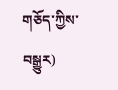གཅོད་ཀྱིས་བསྒྱུར)